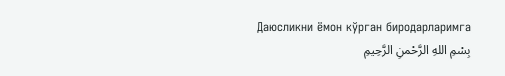Даюсликни ёмон кўрган биродарларимга
بِسْمِ اللهِ الرَّحْمنِ الرَّحِيمِ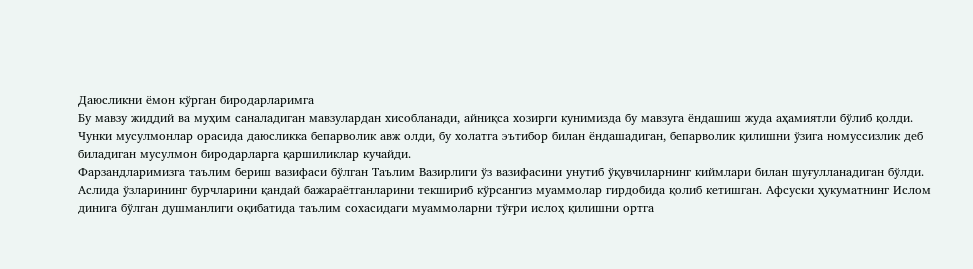Даюсликни ёмон кўрган биродарларимга
Бу мавзу жиддий ва муҳим саналадиган мавзулардан хисобланади, айниқса хозирги кунимизда бу мавзуга ёндашиш жуда аҳамиятли бўлиб қолди. Чунки мусулмонлар орасида даюсликка бепарволик авж олди, бу холатга эътибор билан ёндашадиган, бепарволик қилишни ўзига номуссизлик деб биладиган мусулмон биродарларга қаршиликлар кучайди.
Фарзандларимизга таълим бериш вазифаси бўлган Таълим Вазирлиги ўз вазифасини унутиб ўқувчиларнинг киймлари билан шуғулланадиган бўлди. Аслида ўзларининг бурчларини қандай бажараётганларини текшириб кўрсангиз муаммолар гирдобида қолиб кетишган. Афсуски ҳукуматнинг Ислом динига бўлган душманлиги оқибатида таълим сохасидаги муаммоларни тўғри ислоҳ қилишни ортга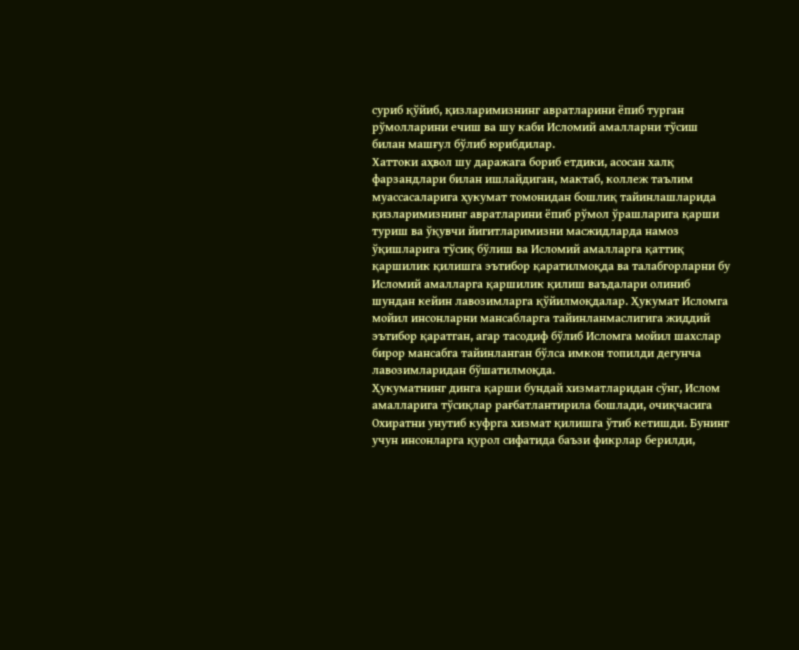суриб қўйиб, қизларимизнинг авратларини ёпиб турган рўмолларини ечиш ва шу каби Исломий амалларни тўсиш билан машғул бўлиб юрибдилар.
Хаттоки аҳвол шу даражага бориб етдики, асосан халқ фарзандлари билан ишлайдиган, мактаб, коллеж таълим муассасаларига ҳукумат томонидан бошлиқ тайинлашларида қизларимизнинг авратларини ёпиб рўмол ўрашларига қарши туриш ва ўқувчи йигитларимизни масжидларда намоз ўқишларига тўсиқ бўлиш ва Исломий амалларга қаттиқ қаршилик қилишга эътибор қаратилмоқда ва талабгорларни бу Исломий амалларга қаршилик қилиш ваъдалари олиниб шундан кейин лавозимларга қўйилмоқдалар. Ҳукумат Исломга мойил инсонларни мансабларга тайинланмаслигига жиддий эътибор қаратган, агар тасодиф бўлиб Исломга мойил шахслар бирор мансабга тайинланган бўлса имкон топилди дегунча лавозимларидан бўшатилмоқда.
Ҳукуматнинг динга қарши бундай хизматларидан сўнг, Ислом амалларига тўсиқлар рағбатлантирила бошлади, очиқчасига Охиратни унутиб куфрга хизмат қилишга ўтиб кетишди. Бунинг учун инсонларга қурол сифатида баъзи фикрлар берилди,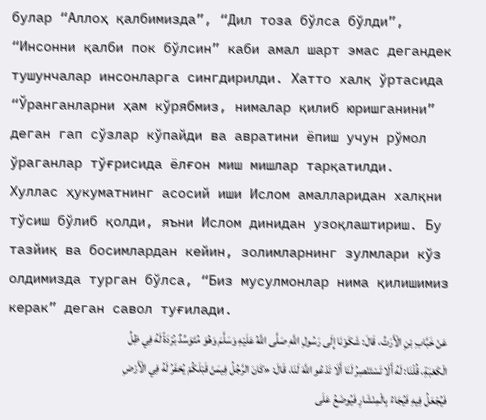булар “Аллоҳ қалбимизда”, “Дил тоза бўлса бўлди”, “Инсонни қалби пок бўлсин” каби амал шарт эмас дегандек тушунчалар инсонларга сингдирилди. Хатто халқ ўртасида “Ўранганларни ҳам кўрябмиз, нималар қилиб юришганини” деган гап сўзлар кўпайди ва авратини ёпиш учун рўмол ўраганлар тўғрисида ёлғон миш мишлар тарқатилди.
Хуллас ҳукуматнинг асосий иши Ислом амалларидан халқни тўсиш бўлиб қолди, яъни Ислом динидан узоқлаштириш. Бу тазйиқ ва босимлардан кейин, золимларнинг зулмлари кўз олдимизда турган бўлса, “Биз мусулмонлар нима қилишимиз керак” деган савол туғилади.
عَنْ خَبَّابِ بْنِ الْأَرَتِّ، قَالَ: شَكَوْنَا إِلَى رَسُولِ اللَّهِ صَلَّى اللَّهُ عَلَيْهِ وَسَلَّمَ وَهُوَ مُتَوَسِّدٌ بُرْدَةً لَهُ فِي ظِلِّ الْكَعْبَةِ، قُلْنَا: لَهُ أَلَا تَسْتَنْصِرُ لَنَا أَلَا تَدْعُو اللَّهَ لَنَا، قَالَ: «كَانَ الرَّجُلُ فِيمَنْ قَبْلَكُمْ يُحْفَرُ لَهُ فِي الْأَرْضِ فَيُجْعَلُ فِيهِ فَيُجَاءُ بِالْمِنْشَارِ فَيُوضَعُ عَلَى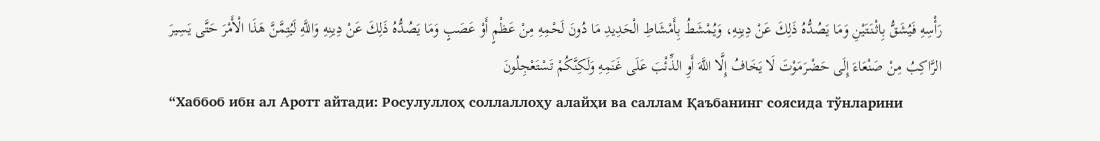رَأْسِهِ فَيُشَقُّ بِاثْنَتَيْنِ وَمَا يَصُدُّهُ ذَلِكَ عَنْ دِينِهِ، وَيُمْشَطُ بِأَمْشَاطِ الْحَدِيدِ مَا دُونَ لَحْمِهِ مِنْ عَظْمٍ أَوْ عَصَبٍ وَمَا يَصُدُّهُ ذَلِكَ عَنْ دِينِهِ وَاللَّهِ لَيُتِمَّنَّ هَذَا الْأَمْرَ حَتَّى يَسِيرَ الرَّاكِبُ مِنْ صَنْعَاءَ إِلَى حَضْرَمَوْتَ لَا يَخَافُ إِلَّا اللَّهَ أَوِ الذِّئْبَ عَلَى غَنَمِهِ وَلَكِنَّكُمْ تَسْتَعْجِلُونَ
“Хаббоб ибн ал Арoтт айтади: Росулуллоҳ соллаллоҳу алайҳи ва саллам Қаъбанинг соясида тўнларини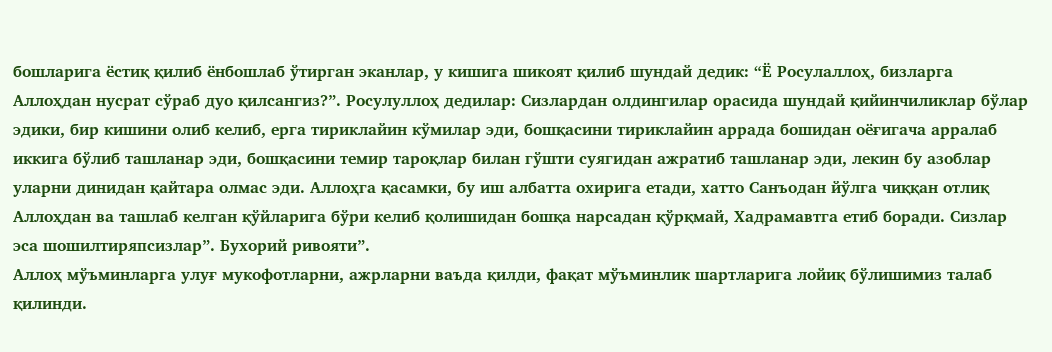бошларига ёстиқ қилиб ёнбошлаб ўтирган эканлар, у кишига шикоят қилиб шундай дедик: “Ё Росулаллоҳ, бизларга Аллоҳдан нусрат сўраб дуо қилсангиз?”. Росулуллоҳ дедилар: Сизлардан олдингилар орасида шундай қийинчиликлар бўлар эдики, бир кишини олиб келиб, ерга тириклайин кўмилар эди, бошқасини тириклайин аррада бошидан оёғигача арралаб иккига бўлиб ташланар эди, бошқасини темир тароқлар билан гўшти суягидан ажратиб ташланар эди, лекин бу азоблар уларни динидан қайтара олмас эди. Аллоҳга қасамки, бу иш албатта охирига етади, хатто Санъодан йўлга чиққан отлиқ Аллоҳдан ва ташлаб келган қўйларига бўри келиб қолишидан бошқа нарсадан қўрқмай, Хадрамавтга етиб боради. Сизлар эса шошилтиряпсизлар”. Бухорий ривояти”.
Аллоҳ мўъминларга улуғ мукофотларни, ажрларни ваъда қилди, фақат мўъминлик шартларига лойиқ бўлишимиз талаб қилинди.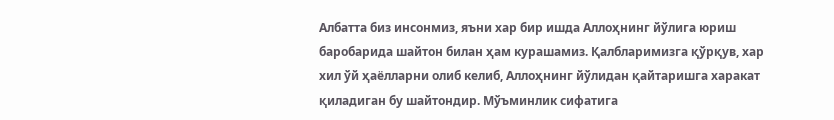Албатта биз инсонмиз, яъни хар бир ишда Аллоҳнинг йўлига юриш баробарида шайтон билан ҳам курашамиз. Қалбларимизга қўрқув, хар хил ўй ҳаёлларни олиб келиб, Аллоҳнинг йўлидан қайтаришга харакат қиладиган бу шайтондир. Мўъминлик сифатига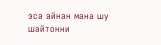эса айнан мана шу шайтонни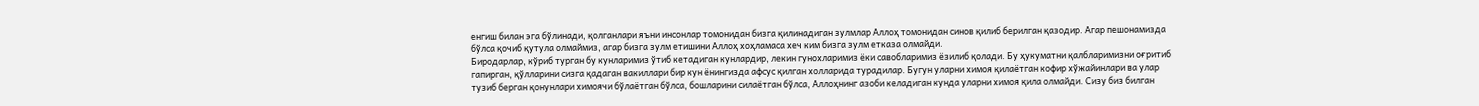енгиш билан эга бўлинади, қолганлари яъни инсонлар томонидан бизга қилинадиган зулмлар Аллоҳ томонидан синов қилиб берилган қазодир. Агар пешонамизда бўлса қочиб қутула олмаймиз, агар бизга зулм етишини Аллоҳ хоҳламаса хеч ким бизга зулм етказа олмайди.
Биродарлар, кўриб турган бу кунларимиз ўтиб кетадиган кунлардир, лекин гунохларимиз ёки савобларимиз ёзилиб қолади. Бу ҳукуматни қалбларимизни оғритиб гапирган, қўлларини сизга қадаган вакиллари бир кун ёнингизда афсус қилган холларида турадилар. Бугун уларни химоя қилаётган кофир хўжайинлари ва улар тузиб берган қонунлари химоячи бўлаётган бўлса, бошларини силаётган бўлса, Аллоҳнинг азоби келадиган кунда уларни химоя қила олмайди. Сизу биз билган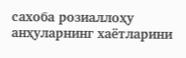сахоба розиаллоҳу анҳуларнинг хаётларини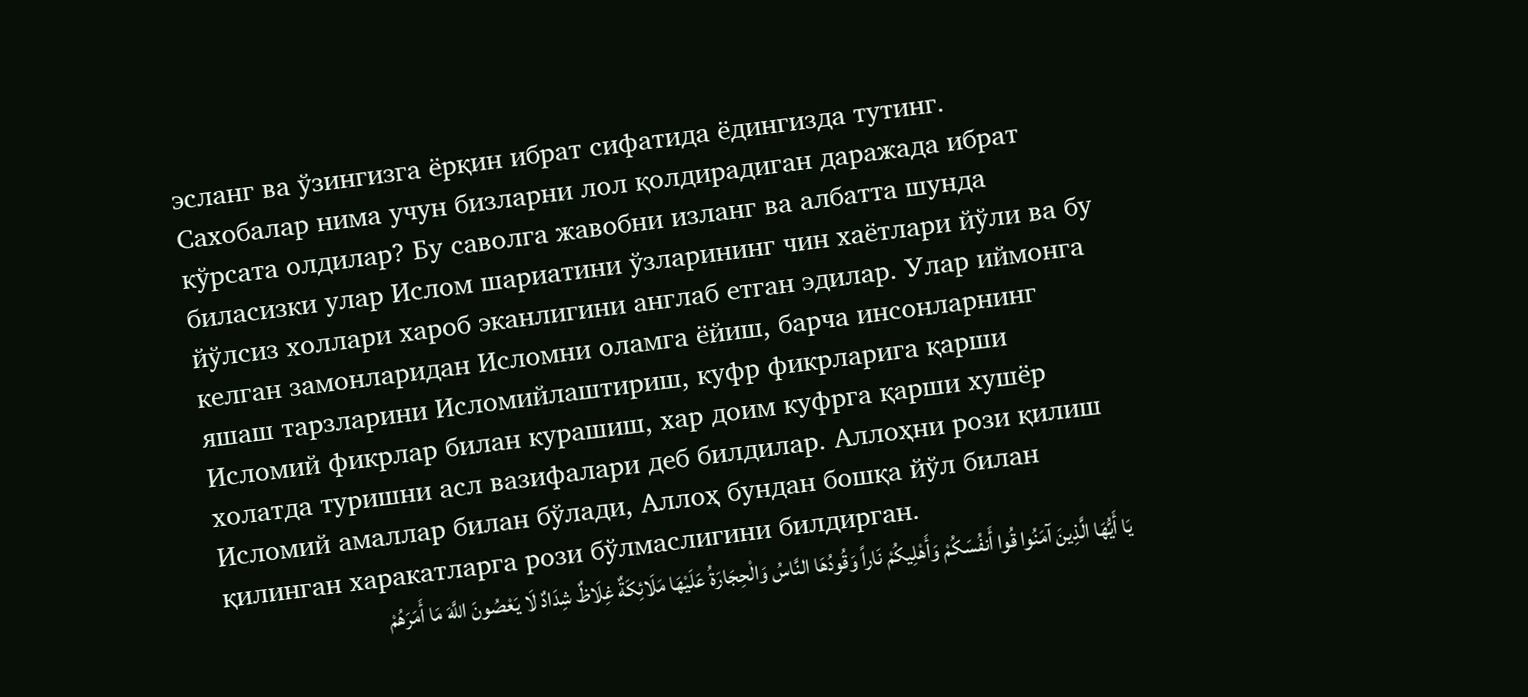эсланг ва ўзингизга ёрқин ибрат сифатида ёдингизда тутинг. Сахобалар нима учун бизларни лол қолдирадиган даражада ибрат кўрсата олдилар? Бу саволга жавобни изланг ва албатта шунда биласизки улар Ислом шариатини ўзларининг чин хаётлари йўли ва бу йўлсиз холлари хароб эканлигини англаб етган эдилар. Улар иймонга келган замонларидан Исломни оламга ёйиш, барча инсонларнинг яшаш тарзларини Исломийлаштириш, куфр фикрларига қарши Исломий фикрлар билан курашиш, хар доим куфрга қарши хушёр холатда туришни асл вазифалари деб билдилар. Аллоҳни рози қилиш Исломий амаллар билан бўлади, Аллоҳ бундан бошқа йўл билан қилинган харакатларга рози бўлмаслигини билдирган.
يَا أَيُّهَا الَّذِينَ آمَنُوا قُوا أَنفُسَكُمْ وَأَهْلِيكُمْ نَاراً وَقُودُهَا النَّاسُ وَالْحِجَارَةُ عَلَيْهَا مَلَائِكَةٌ غِلَاظٌ شِدَادٌ لَا يَعْصُونَ اللَّهَ مَا أَمَرَهُمْ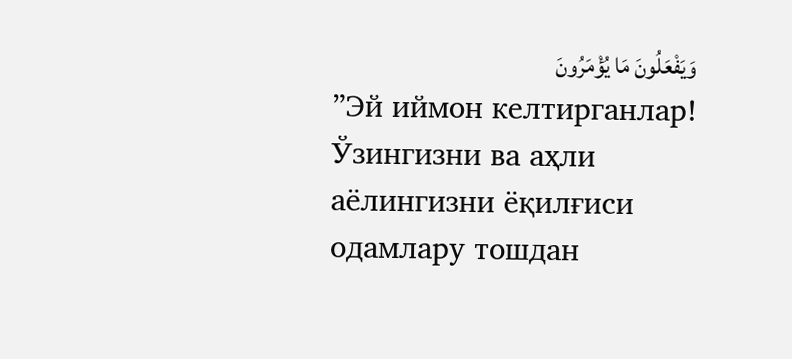وَيَفْعَلُونَ مَا يُؤْمَرُونَ
”Эй иймон келтирганлар! Ўзингизни ва аҳли аёлингизни ёқилғиси одамлару тошдан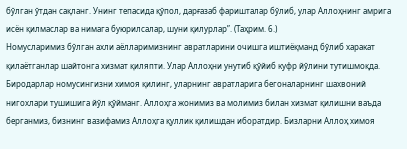бўлган ўтдан сақланг. Унинг тепасида қўпол, дарғазаб фаришталар бўлиб, улар Аллоҳнинг амрига исён қилмаслар ва нимага буюрилсалар, шуни қилурлар”. (Таҳрим. 6.)
Номусларимиз бўлган ахли аёлларимизнинг авратларини очишга иштиёқманд бўлиб харакат қилаётганлар шайтонга хизмат қиляпти. Улар Аллоҳни унутиб қўйиб куфр йўлини тутишмоқда. Биродарлар номусингизни химоя қилинг, уларнинг авратларига бегоналарнинг шахвоний нигохлари тушишига йўл қўйманг. Аллоҳга жонимиз ва молимиз билан хизмат қилишни ваъда берганмиз, бизнинг вазифамиз Аллоҳга қуллик қилишдан иборатдир. Бизларни Аллоҳ химоя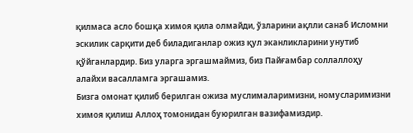қилмаса асло бошқа химоя қила олмайди, ўзларини ақлли санаб Исломни эскилик сарқити деб биладиганлар ожиз қул эканликларини унутиб қўйганлардир. Биз уларга эргашмаймиз, биз Пайғамбар соллаллоҳу алайхи васалламга эргашамиз.
Бизга омонат қилиб берилган ожиза муслималаримизни, номусларимизни химоя қилиш Аллоҳ томонидан буюрилган вазифамиздир.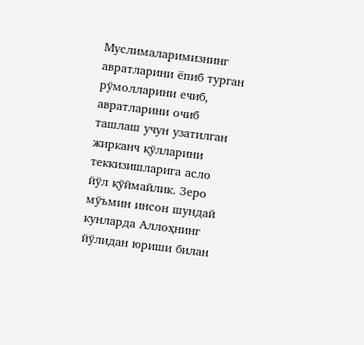Муслималаримизнинг авратларини ёпиб турган рўмолларини ечиб, авратларини очиб ташлаш учун узатилган жирканч қўлларини теккизишларига асло йўл қўймайлик. Зеро мўъмин инсон шундай кунларда Аллоҳнинг йўлидан юриши билан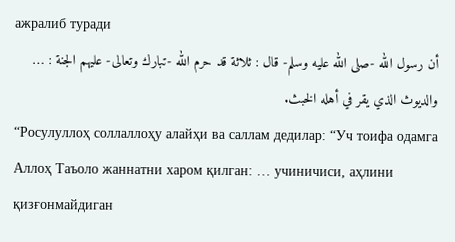ажралиб туради
أن رسول الله -صلى الله عليه وسلم- قال : ثلاثة قد حرم الله -تبارك وتعالى- عليهم الجنة : … والديوث الذي يقر في أهله الخبث.
“Росулуллоҳ соллаллоҳу алайҳи ва саллам дедилар: “Уч тоифа одамга Аллоҳ Таъоло жаннатни харом қилган: … учиничиси, аҳлини қизғонмайдиган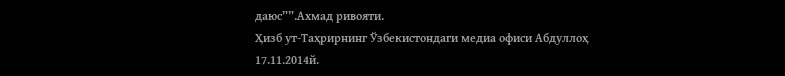даюс””.Ахмад ривояти.
Ҳизб ут-Таҳрирнинг Ўзбекистондаги медиа офиси Абдуллоҳ
17.11.2014й.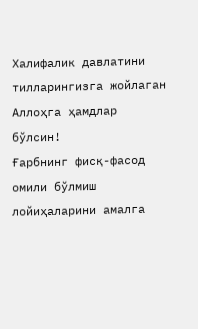Халифалик давлатини тилларингизга жойлаган Аллоҳга ҳамдлар бўлсин!
Ғарбнинг фисқ-фасод омили бўлмиш лойиҳаларини амалга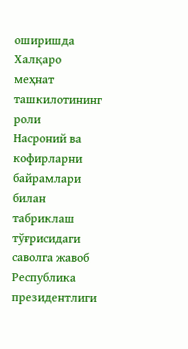оширишда Халқаро меҳнат ташкилотининг роли
Насроний ва кофирларни байрамлари билан табриклаш тўғрисидаги саволга жавоб
Республика президентлиги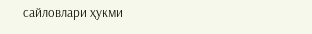сайловлари ҳукми